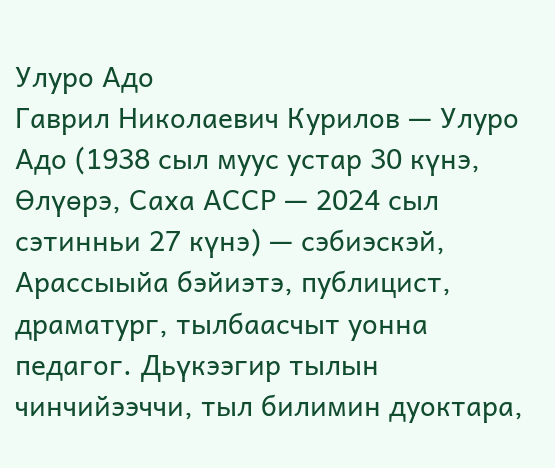Улуро Адо
Гаврил Николаевич Курилов — Улуро Адо (1938 сыл муус устар 30 күнэ, Өлүөрэ, Саха АССР — 2024 сыл сэтинньи 27 күнэ) — сэбиэскэй, Арассыыйа бэйиэтэ, публицист, драматург, тылбаасчыт уонна педагог. Дьүкээгир тылын чинчийээччи, тыл билимин дуоктара,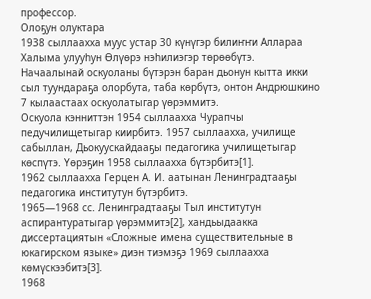профессор.
Олоҕун олуктара
1938 сыллаахха муус устар 30 күнүгэр билиҥҥи Аллараа Халыма улууһун Өлүөрэ нэһилиэгэр төрөөбүтэ.
Начаалынай оскуоланы бүтэрэн баран дьонун кытта икки сыл туундараҕа олорбута, таба көрбүтэ, онтон Андрюшкино 7 кылаастаах оскуолатыгар үөрэммитэ.
Оскуола кэнниттэн 1954 сыллаахха Чурапчы педучилищетыгар киирбитэ. 1957 сыллаахха, училище сабыллан, Дьокуускайдааҕы педагогика училищетыгар көспүтэ. Үөрэҕин 1958 сыллаахха бүтэрбитэ[1].
1962 сыллаахха Герцен А. И. аатынан Ленинградтааҕы педагогика институтун бүтэрбитэ.
1965—1968 сс. Ленинградтааҕы Тыл институтун аспирантуратыгар үөрэммитэ[2], хандьыдаакка диссертациятын «Сложные имена существительные в юкагирском языке» диэн тиэмэҕэ 1969 сыллаахха көмүскээбитэ[3].
1968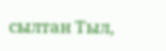сылтан Тыл,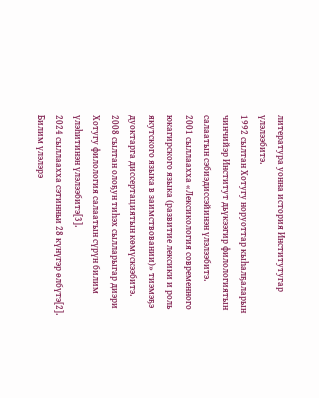литература уонна история Институтугар үлэлээбитэ.
1992 сылтан Хотугу норуоттар кыһалҕаларын чинчийэр Институт дьүкээгир филологиятын салаатын сэбиэдиссэйинэн үлэлээбитэ.
2001 сыллаахха «Лексикология современного юкагирского языка (развитие лексики и роль якутского языка в заимствовании)» тиэмэҕэ дуоктарга диссертациятын көмүскээбитэ.
2008 сылтан олоҕун тиһэх сылларыгар диэри Хотугу филология салаатын сүрүн билим үлэһитинэн үлэлээбитэ[3].
2024 сыллаахха сэтинньи 28 күнүгэр өлбүтэ[2].
Билим үлэлэрэ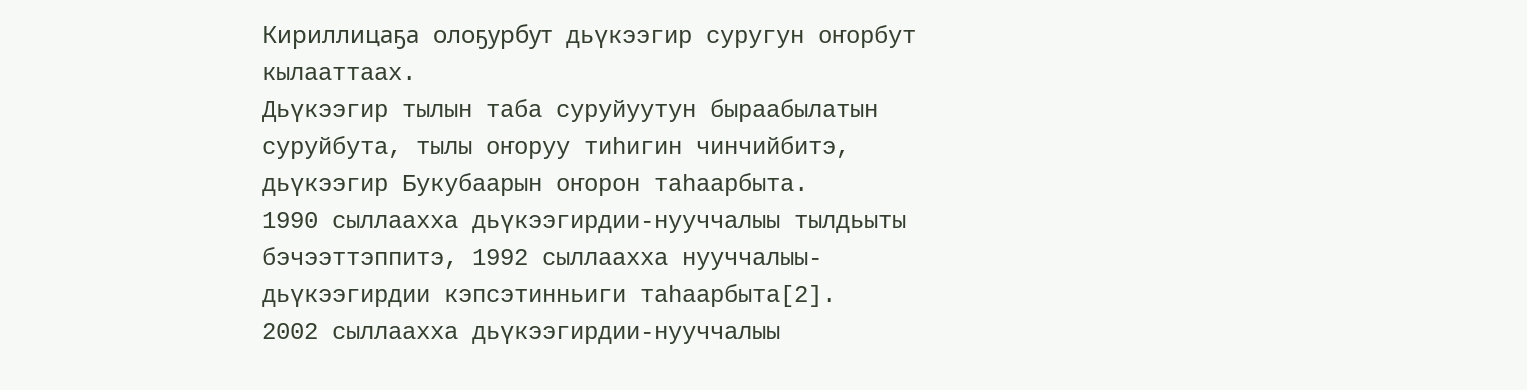Кириллицаҕа олоҕурбут дьүкээгир суругун оҥорбут кылааттаах.
Дьүкээгир тылын таба суруйуутун быраабылатын суруйбута, тылы оҥоруу тиһигин чинчийбитэ, дьүкээгир Букубаарын оҥорон таһаарбыта.
1990 сыллаахха дьүкээгирдии-нууччалыы тылдьыты бэчээттэппитэ, 1992 сыллаахха нууччалыы-дьүкээгирдии кэпсэтинньиги таһаарбыта[2].
2002 сыллаахха дьүкээгирдии-нууччалыы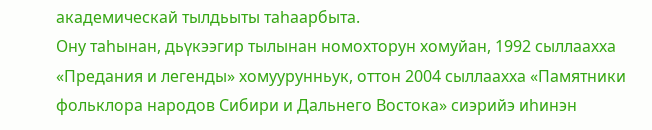академическай тылдьыты таһаарбыта.
Ону таһынан, дьүкээгир тылынан номохторун хомуйан, 1992 сыллаахха «Предания и легенды» хомуурунньук, оттон 2004 сыллаахха «Памятники фольклора народов Сибири и Дальнего Востока» сиэрийэ иһинэн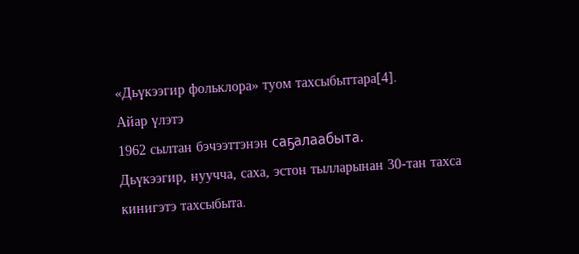«Дьүкээгир фольклора» туом тахсыбыттара[4].
Айар үлэтэ
1962 сылтан бэчээттэнэн саҕалаабыта.
Дьүкээгир, нуучча, саха, эстон тылларынан 30-тан тахса кинигэтэ тахсыбыта.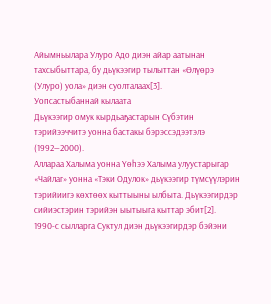Айымньылара Улуро Адо диэн айар аатынан тахсыбыттара, бу дьүкээгир тылыттан «Өлүөрэ (Улуро) уола» диэн суолталаах[3].
Уопсастыбаннай кылаата
Дьүкээгир омук кырдьаҕастарын Сүбэтин тэрийээччитэ уонна бастакы бэрэссэдээтэлэ (1992—2000).
Аллараа Халыма уонна Үөһээ Халыма улуустарыгар «Чайлаг» уонна «Тэки Одулок» дьүкээгир түмсүүлэрин тэрийиигэ көхтөөх кыттыыны ылбыта. Дьүкээгирдэр сийиэстэрин тэрийэн ыытыыга кыттар эбит[2].
1990-с сылларга Суктул диэн дьүкээгирдэр бэйэни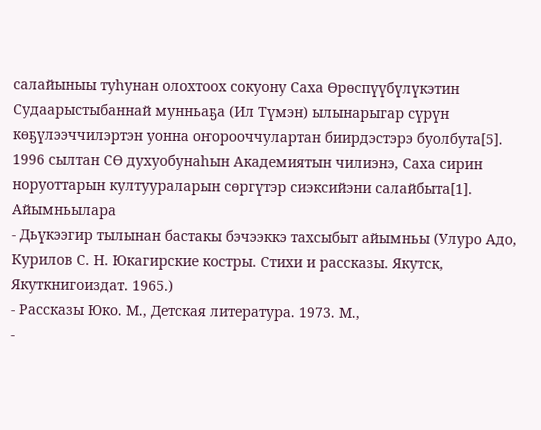салайыныы туһунан олохтоох сокуону Саха Өрөспүүбүлүкэтин Судаарыстыбаннай мунньаҕа (Ил Түмэн) ылынарыгар сүрүн көҕүлээччилэртэн уонна оҥорооччулартан биирдэстэрэ буолбута[5].
1996 сылтан СӨ духуобунаһын Академиятын чилиэнэ, Саха сирин норуоттарын култуураларын сөргүтэр сиэксийэни салайбыта[1].
Айымньылара
- Дьүкээгир тылынан бастакы бэчээккэ тахсыбыт айымньы (Улуро Адо, Курилов С. Н. Юкагирские костры. Стихи и рассказы. Якутск, Якуткнигоиздат. 1965.)
- Рассказы Юко. М., Детская литература. 1973. М.,
-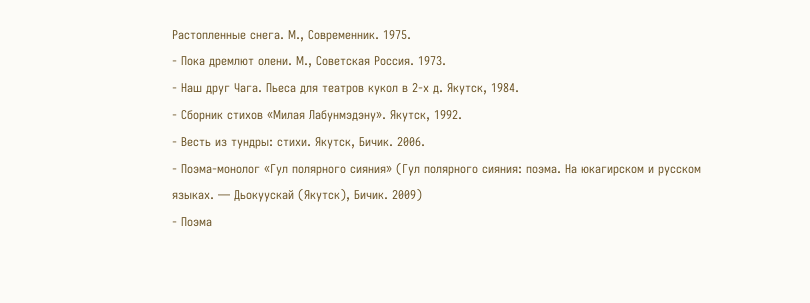Растопленные снега. М., Современник. 1975.
- Пока дремлют олени. М., Советская Россия. 1973.
- Наш друг Чага. Пьеса для театров кукол в 2-х д. Якутск, 1984.
- Сборник стихов «Милая Лабунмэдэну». Якутск, 1992.
- Весть из тундры: стихи. Якутск, Бичик. 2006.
- Поэма-монолог «Гул полярного сияния» (Гул полярного сияния: поэма. На юкагирском и русском языках. — Дьокуускай (Якутск), Бичик. 2009)
- Поэма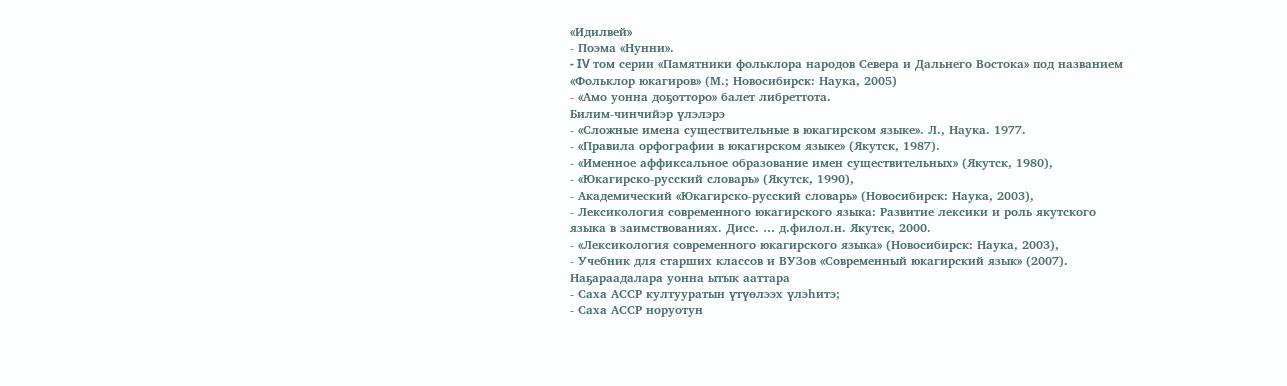«Идилвей»
- Поэма «Нунни».
- IV том серии «Памятники фольклора народов Севера и Дальнего Востока» под названием «Фольклор юкагиров» (М.; Новосибирск: Наука, 2005)
- «Амо уонна доҕотторо» балет либреттота.
Билим-чинчийэр үлэлэрэ
- «Сложные имена существительные в юкагирском языке». Л., Наука. 1977.
- «Правила орфографии в юкагирском языке» (Якутск, 1987).
- «Именное аффиксальное образование имен существительных» (Якутск, 1980),
- «Юкагирско-русский словарь» (Якутск, 1990),
- Академический «Юкагирско-русский словарь» (Новосибирск: Наука, 2003),
- Лексикология современного юкагирского языка: Развитие лексики и роль якутского языка в заимствованиях. Дисс. … д.филол.н. Якутск, 2000.
- «Лексикология современного юкагирского языка» (Новосибирск: Наука, 2003),
- Учебник для старших классов и ВУЗов «Современный юкагирский язык» (2007).
Наҕараадалара уонна ытык ааттара
- Саха АССР култууратын үтүөлээх үлэһитэ;
- Саха АССР норуотун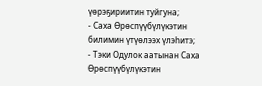үөрэҕириитин туйгуна;
- Саха Өрөспүүбүлүкэтин билимин үтүөлээх үлэһитэ;
- Тэки Одулок аатынан Саха Өрөспүүбүлүкэтин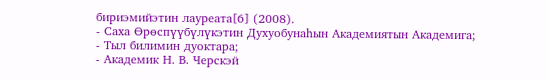бириэмийэтин лауреата[6] (2008).
- Саха Өрөспүүбүлүкэтин Духуобунаһын Академиятын Академига;
- Тыл билимин дуоктара;
- Академик Н. В. Черскэй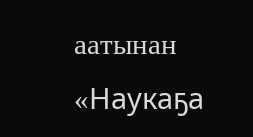аатынан «Наукаҕа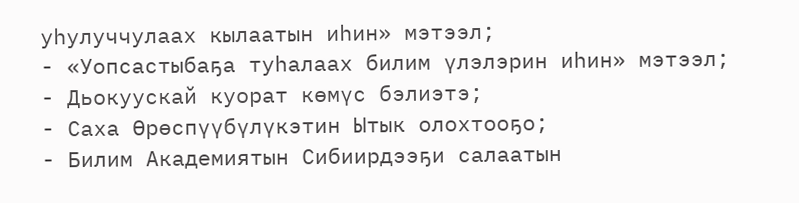уһулуччулаах кылаатын иһин» мэтээл;
- «Уопсастыбаҕа туһалаах билим үлэлэрин иһин» мэтээл;
- Дьокуускай куорат көмүс бэлиэтэ;
- Саха Өрөспүүбүлүкэтин Ытык олохтооҕо;
- Билим Академиятын Сибиирдээҕи салаатын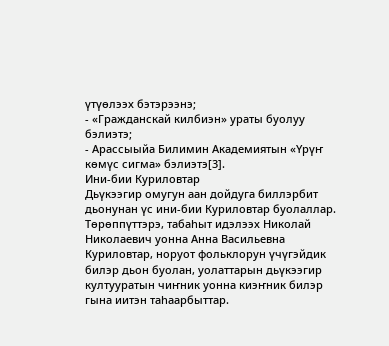үтүөлээх бэтэрээнэ;
- «Гражданскай килбиэн» ураты буолуу бэлиэтэ;
- Арассыыйа Билимин Академиятын «Үрүҥ көмүс сигма» бэлиэтэ[3].
Ини-бии Куриловтар
Дьүкээгир омугун аан дойдуга биллэрбит дьонунан үс ини-бии Куриловтар буолаллар. Төрөппүттэрэ, табаһыт идэлээх Николай Николаевич уонна Анна Васильевна Куриловтар, норуот фольклорун үчүгэйдик билэр дьон буолан, уолаттарын дьүкээгир култууратын чиҥник уонна киэҥник билэр гына иитэн таһаарбыттар.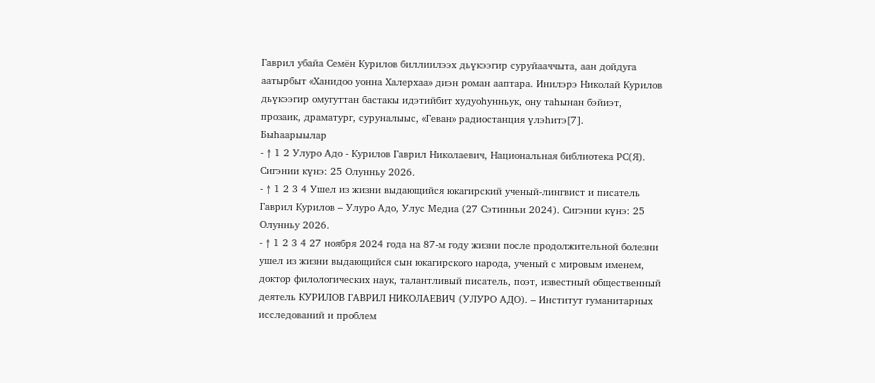Гаврил убайа Семён Курилов биллиилээх дьүкээгир суруйааччыта, аан дойдуга аатырбыт «Ханидоо уонна Халерхаа» диэн роман ааптара. Инилэрэ Николай Курилов дьүкээгир омугуттан бастакы идэтийбит худуоһунньук, ону таһынан бэйиэт, прозаик, драматург, суруналыыс, «Геван» радиостанция үлэһитэ[7].
Быһаарыылар
- ↑ 1 2 Улуро Адо - Курилов Гаврил Николаевич, Национальная библиотека РС(Я). Сигэнии күнэ: 25 Олунньу 2026.
- ↑ 1 2 3 4 Ушел из жизни выдающийся юкагирский ученый-лингвист и писатель Гаврил Курилов – Улуро Адо, Улус Медиа (27 Сэтинньи 2024). Сигэнии күнэ: 25 Олунньу 2026.
- ↑ 1 2 3 4 27 ноября 2024 года на 87-м году жизни после продолжительной болезни ушел из жизни выдающийся сын юкагирского народа, ученый с мировым именем, доктор филологических наук, талантливый писатель, поэт, известный общественный деятель КУРИЛОВ ГАВРИЛ НИКОЛАЕВИЧ (УЛУРО АДО). – Институт гуманитарных исследований и проблем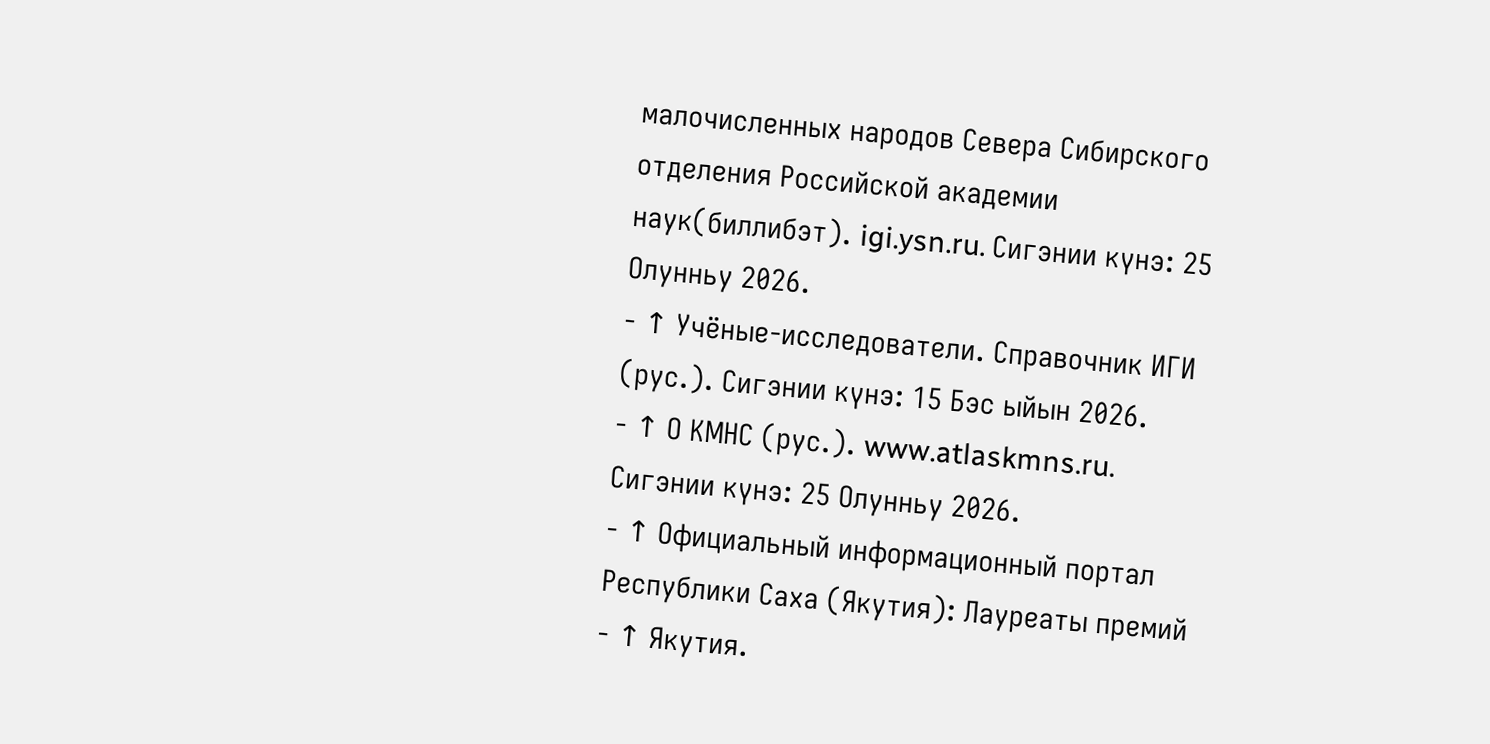малочисленных народов Севера Сибирского отделения Российской академии наук(биллибэт). igi.ysn.ru. Сигэнии күнэ: 25 Олунньу 2026.
- ↑ Учёные-исследователи. Справочник ИГИ (рус.). Сигэнии күнэ: 15 Бэс ыйын 2026.
- ↑ О КМНС (рус.). www.atlaskmns.ru. Сигэнии күнэ: 25 Олунньу 2026.
- ↑ Официальный информационный портал Республики Саха (Якутия): Лауреаты премий
- ↑ Якутия.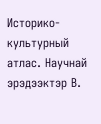Историко-культурный атлас. Научнай эрэдээктэр В.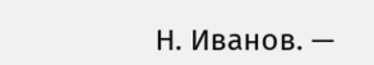Н. Иванов. —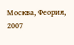Москва, Феория, 2007